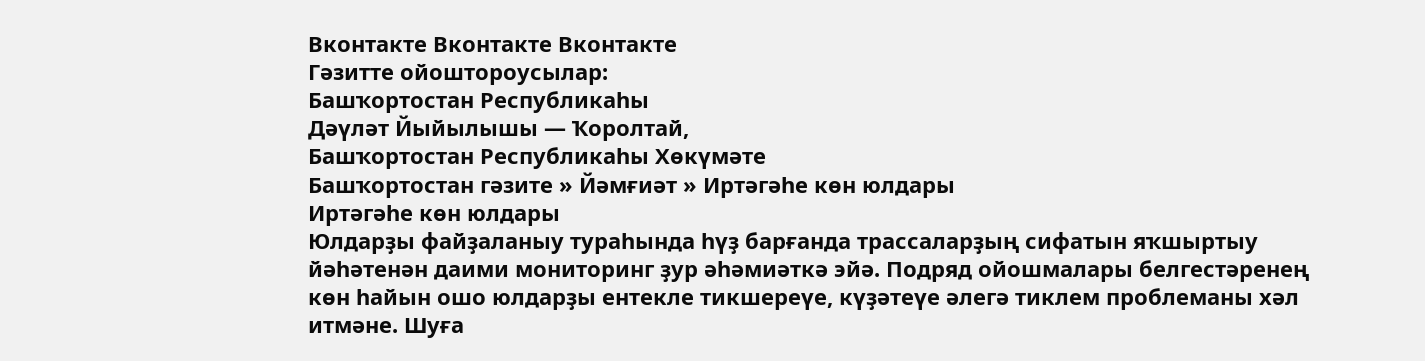Вконтакте Вконтакте Вконтакте
Гәзитте ойоштороусылар:
Башҡортостан Республикаһы
Дәүләт Йыйылышы — Ҡоролтай,
Башҡортостан Республикаһы Хөкүмәте
Башҡортостан гәзите » Йәмғиәт » Иртәгәһе көн юлдары
Иртәгәһе көн юлдары
Юлдарҙы файҙаланыу тураһында һүҙ барғанда трассаларҙың сифатын яҡшыртыу йәһәтенән даими мониторинг ҙур әһәмиәткә эйә. Подряд ойошмалары белгестәренең көн һайын ошо юлдарҙы ентекле тикшереүе, күҙәтеүе әлегә тиклем проблеманы хәл итмәне. Шуға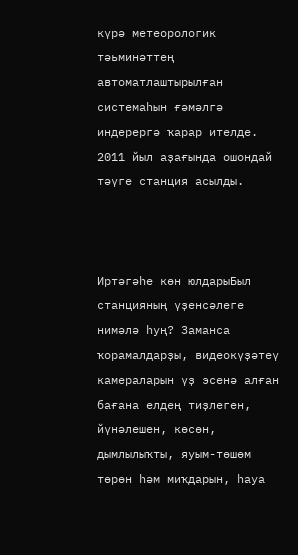күрә метеорологик тәьминәттең автоматлаштырылған системаһын ғәмәлгә индерергә ҡарар ителде. 2011 йыл аҙағында ошондай тәүге станция асылды.



Иртәгәһе көн юлдарыБыл станцияның үҙенсәлеге нимәлә һуң? Заманса ҡорамалдарҙы, видеокүҙәтеү камераларын үҙ эсенә алған бағана елдең тиҙлеген, йүнәлешен, көсөн, дымлылыҡты, яуым-төшөм төрөн һәм миҡдарын, һауа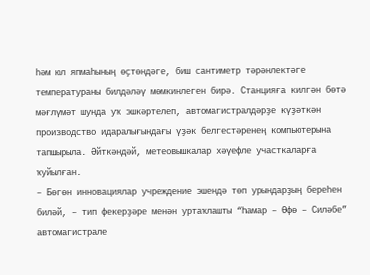һәм юл япмаһының өҫтөндәге, биш сантиметр тәрәнлектәге температураны билдәләү мөмкинлеген бирә. Станцияға килгән бөтә мәғлүмәт шунда уҡ эшкәртелеп, автомагистралдәрҙе күҙәткән производство идаралығындағы үҙәк белгестәренең компьютерына тапшырыла. Әйткәндәй, метеовышкалар хәүефле участкаларға ҡуйылған.
– Бөгөн инновациялар учреждение эшендә төп урындарҙың береһен биләй, – тип фекерҙәре менән уртаҡлашты “Һамар – Өфө – Силәбе” автомагистрале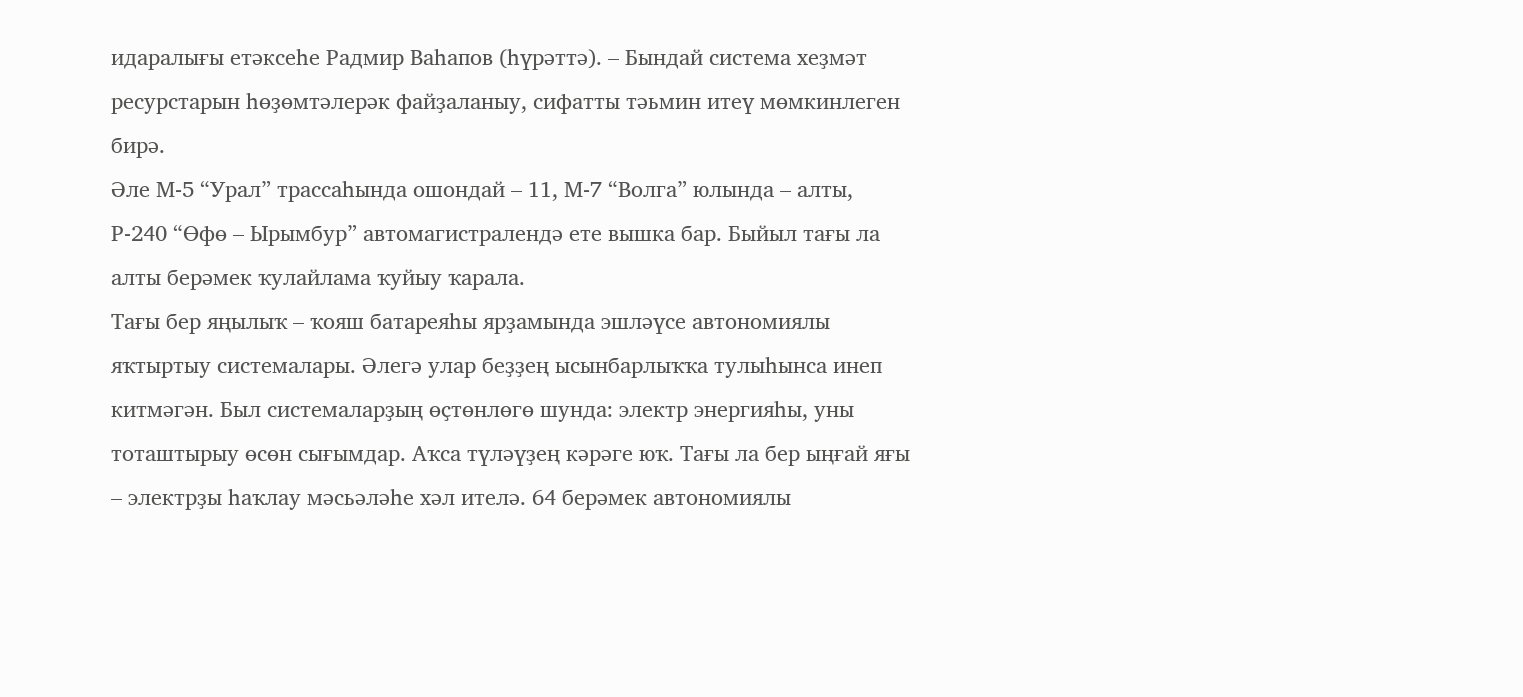идаралығы етәксеһе Радмир Ваһапов (һүрәттә). – Бындай система хеҙмәт ресурстарын һөҙөмтәлерәк файҙаланыу, сифатты тәьмин итеү мөмкинлеген бирә.
Әле М-5 “Урал” трассаһында ошондай – 11, М-7 “Волга” юлында – алты, Р-240 “Өфө – Ырымбур” автомагистралендә ете вышка бар. Быйыл тағы ла алты берәмек ҡулайлама ҡуйыу ҡарала.
Тағы бер яңылыҡ – ҡояш батареяһы ярҙамында эшләүсе автономиялы яҡтыртыу системалары. Әлегә улар беҙҙең ысынбарлыҡҡа тулыһынса инеп китмәгән. Был системаларҙың өҫтөнлөгө шунда: электр энергияһы, уны тоташтырыу өсөн сығымдар. Аҡса түләүҙең кәрәге юҡ. Тағы ла бер ыңғай яғы – электрҙы һаҡлау мәсьәләһе хәл ителә. 64 берәмек автономиялы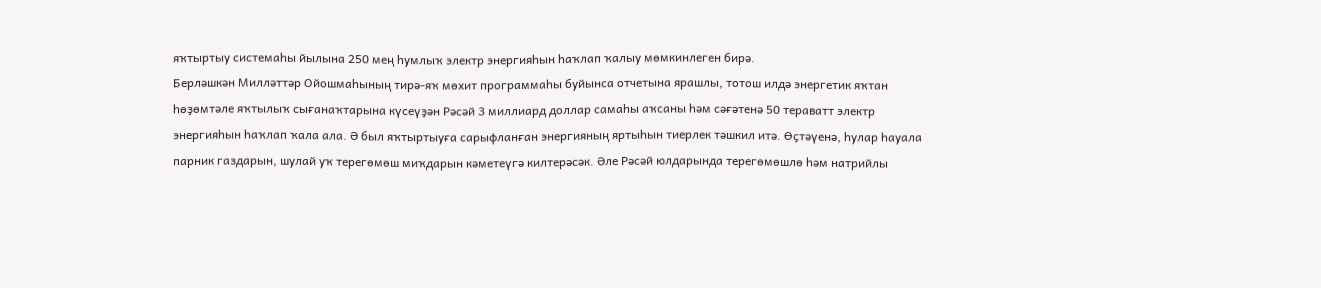яҡтыртыу системаһы йылына 250 мең һумлыҡ электр энергияһын һаҡлап ҡалыу мөмкинлеген бирә.
Берләшкән Милләттәр Ойошмаһының тирә-яҡ мөхит программаһы буйынса отчетына ярашлы, тотош илдә энергетик яҡтан һөҙөмтәле яҡтылыҡ сығанаҡтарына күсеүҙән Рәсәй 3 миллиард доллар самаһы аҡсаны һәм сәғәтенә 50 тераватт электр энергияһын һаҡлап ҡала ала. Ә был яҡтыртыуға сарыфланған энергияның яртыһын тиерлек тәшкил итә. Өҫтәүенә, һулар һауала парник газдарын, шулай уҡ терегөмөш миҡдарын кәметеүгә килтерәсәк. Әле Рәсәй юлдарында терегөмөшлө һәм натрийлы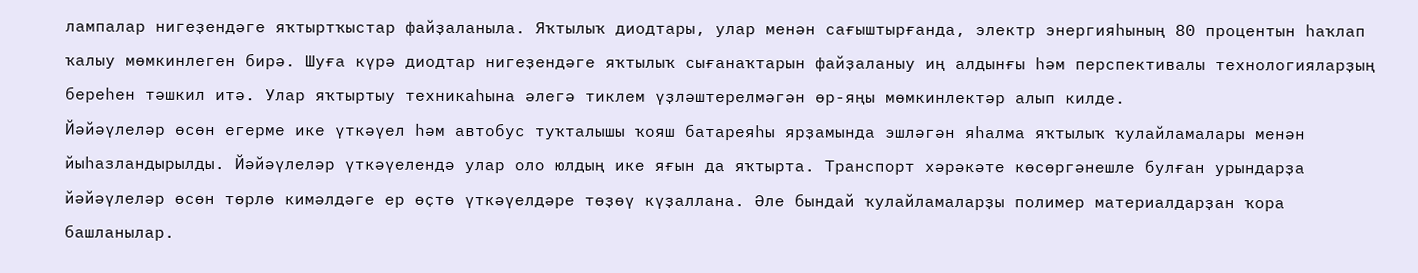лампалар нигеҙендәге яҡтыртҡыстар файҙаланыла. Яҡтылыҡ диодтары, улар менән сағыштырғанда, электр энергияһының 80 процентын һаҡлап ҡалыу мөмкинлеген бирә. Шуға күрә диодтар нигеҙендәге яҡтылыҡ сығанаҡтарын файҙаланыу иң алдынғы һәм перспективалы технологияларҙың береһен тәшкил итә. Улар яҡтыртыу техникаһына әлегә тиклем үҙләштерелмәгән өр-яңы мөмкинлектәр алып килде.
Йәйәүлеләр өсөн егерме ике үткәүел һәм автобус туҡталышы ҡояш батареяһы ярҙамында эшләгән яһалма яҡтылыҡ ҡулайламалары менән йыһазландырылды. Йәйәүлеләр үткәүелендә улар оло юлдың ике яғын да яҡтырта. Транспорт хәрәкәте көсөргәнешле булған урындарҙа йәйәүлеләр өсөн төрлө кимәлдәге ер өҫтө үткәүелдәре төҙөү күҙаллана. Әле бындай ҡулайламаларҙы полимер материалдарҙан ҡора башланылар.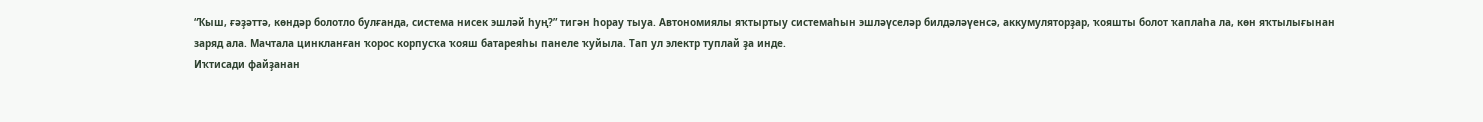“Ҡыш, ғәҙәттә, көндәр болотло булғанда, система нисек эшләй һуң?” тигән һорау тыуа. Автономиялы яҡтыртыу системаһын эшләүселәр билдәләүенсә, аккумуляторҙар, ҡояшты болот ҡаплаһа ла, көн яҡтылығынан заряд ала. Мачтала цинкланған ҡорос корпусҡа ҡояш батареяһы панеле ҡуйыла. Тап ул электр туплай ҙа инде.
Иҡтисади файҙанан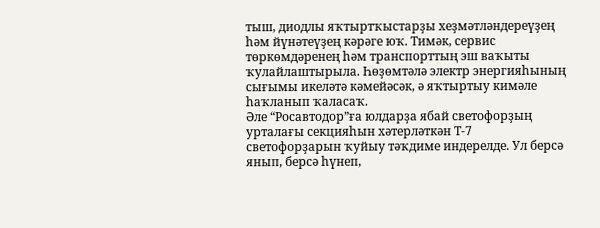тыш, диодлы яҡтыртҡыстарҙы хеҙмәтләндереүҙең һәм йүнәтеүҙең кәрәге юҡ. Тимәк, сервис төркөмдәренең һәм транспорттың эш ваҡыты ҡулайлаштырыла. Һөҙөмтәлә электр энергияһының сығымы икеләтә кәмейәсәк, ә яҡтыртыу кимәле һаҡланып ҡаласаҡ.
Әле “Росавтодор”ға юлдарҙа ябай светофорҙың урталағы секцияһын хәтерләткән Т-7 светофорҙарын ҡуйыу тәҡдиме индерелде. Ул берсә янып, берсә һүнеп,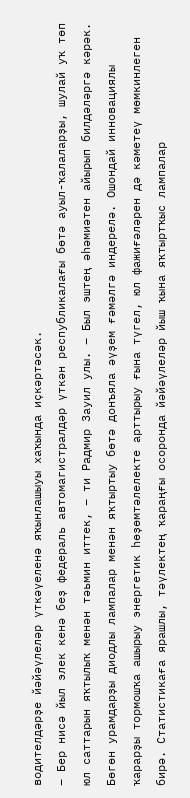водителдәрҙе йәйәүлеләр үткәүеленә яҡынлашыуы хаҡында иҫкәртәсәк.
– Бер нисә йыл элек кенә беҙ федераль автомагистралдәр үткән республикалағы бөтә ауыл-ҡалаларҙы, шулай уҡ төп юл саттарын яҡтылыҡ менән тәьмин иттек, – ти Радмир Зауил улы. – Был эштең әһәмиәтен айырып билдәләргә кәрәк. Бөгөн урамдарҙы диодлы лампалар менән яҡтыртыу бөтә донъяла әүҙем ғәмәлгә индерелә. Ошондай инновациялы ҡарарҙы тормошҡа ашырыу энергетик һөҙөмтәлелекте арттырыу ғына түгел, юл фажиғәләрен дә кәметеү мөмкинлеген бирә. Статистикаға ярашлы, тәүлектең ҡараңғы осоронда йәйәүлеләр йыш ҡына яҡтыртҡыс лампалар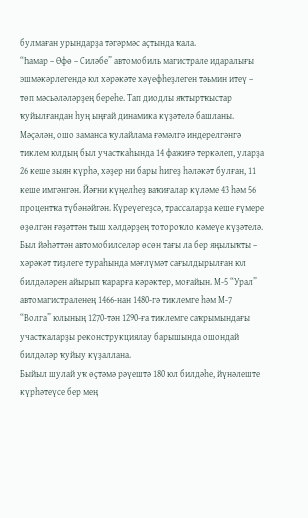булмаған урындарҙа тәгәрмәс аҫтында ҡала.
“Һамар – Өфө – Силәбе” автомобиль магистрале идаралығы эшмәкәрлегендә юл хәрәкәте хәүефһеҙлеген тәьмин итеү – төп мәсьәләләрҙең береһе. Тап диодлы яҡтыртҡыстар ҡуйылғандан һуң ыңғай динамика күҙәтелә башланы. Мәҫәлән, ошо заманса ҡулайлама ғәмәлгә индерелгәнгә тиклем юлдың был участкаһында 14 фажиғә теркәлеп, уларҙа 26 кеше зыян күрһә, хәҙер ни бары һигеҙ һәләкәт булған, 11 кеше имгәнгән. Йәғни күңелһеҙ ваҡиғалар күләме 43 һәм 56 процентҡа түбәнәйгән. Күреүегеҙсә, трассаларҙа кеше ғүмере өҙөлгән ғәҙәттән тыш хәлдәрҙең тотороҡло кәмеүе күҙәтелә.
Был йәһәттән автомобилселәр өсөн тағы ла бер яңылыҡты – хәрәкәт тиҙлеге тураһында мәғлүмәт сағылдырылған юл билдәләрен айырып ҡарарға кәрәктер, моғайын. М-5 “Урал” автомагистраленең 1466-нан 1480-гә тиклемге һәм М-7 “Волга” юлының 1270-тән 1290-ға тиклемге саҡрымындағы участкаларҙы реконструкциялау барышында ошондай билдәләр ҡуйыу күҙаллана.
Быйыл шулай уҡ өҫтәмә рәүештә 180 юл билдәһе, йүнәлеште күрһәтеүсе бер мең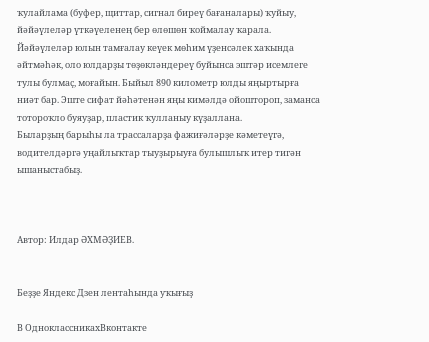ҡулайлама (буфер, щиттар, сигнал биреү бағаналары) ҡуйыу, йәйәүлеләр үткәүеленең бер өлөшөн ҡоймалау ҡарала. Йәйәүлеләр юлын тамғалау кеүек мөһим үҙенсәлек хаҡында әйтмәһәк, оло юлдарҙы төҙөкләндереү буйынса эштәр исемлеге тулы булмаҫ, моғайын. Быйыл 890 километр юлды яңыртырға ниәт бар. Эште сифат йәһәтенән яңы кимәлдә ойоштороп, заманса тотороҡло буяуҙар, пластик ҡулланыу күҙаллана.
Быларҙың барыһы ла трассаларҙа фажиғәләрҙе кәметеүгә, водителдәргә уңайлыҡтар тыуҙырыуға булышлыҡ итер тигән ышаныстабыҙ.



Автор: Илдар ӘХМӘҘИЕВ.


Беҙҙе Яндекс Дзен лентаһында уҡығыҙ

В ОдноклассникахВконтакте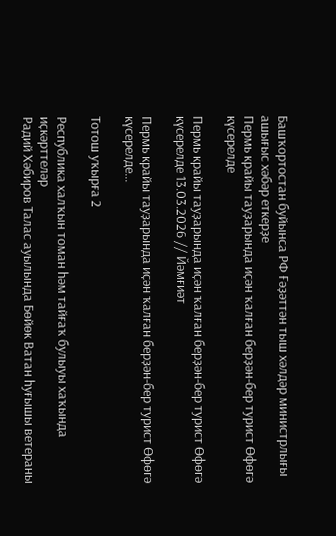Башҡортостан буйынса РФ Ғәҙәттән тыш хәлдәр министрлығы ашығыс хәбәр еткерҙе
Пермь крайы тауҙарында иҫән ҡалған берҙән-бер турист Өфөгә күсерелде

Пермь крайы тауҙарында иҫән ҡалған берҙән-бер турист Өфөгә күсерелде 13.03.2026 // Йәмғиәт

Пермь крайы тауҙарында иҫән ҡалған берҙән-бер турист Өфөгә күсерелде...

Тотош уҡырға 2

Республика халҡын томан һәм тайғаҡ булыуы хаҡында иҫкәрттеләр
Радий Хәбиров Талас ауылында Бөйөк Ватан һуғышы ветераны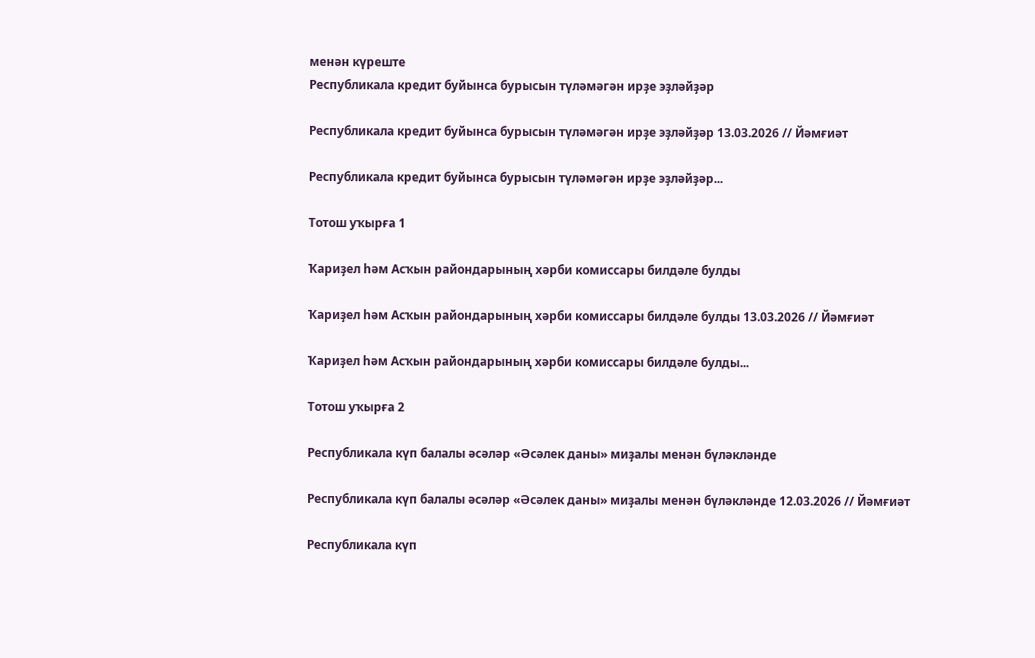менән күреште
Республикала кредит буйынса бурысын түләмәгән ирҙе эҙләйҙәр

Республикала кредит буйынса бурысын түләмәгән ирҙе эҙләйҙәр 13.03.2026 // Йәмғиәт

Республикала кредит буйынса бурысын түләмәгән ирҙе эҙләйҙәр...

Тотош уҡырға 1

Ҡариҙел һәм Асҡын райондарының хәрби комиссары билдәле булды

Ҡариҙел һәм Асҡын райондарының хәрби комиссары билдәле булды 13.03.2026 // Йәмғиәт

Ҡариҙел һәм Асҡын райондарының хәрби комиссары билдәле булды...

Тотош уҡырға 2

Республикала күп балалы әсәләр «Әсәлек даны» миҙалы менән бүләкләнде

Республикала күп балалы әсәләр «Әсәлек даны» миҙалы менән бүләкләнде 12.03.2026 // Йәмғиәт

Республикала күп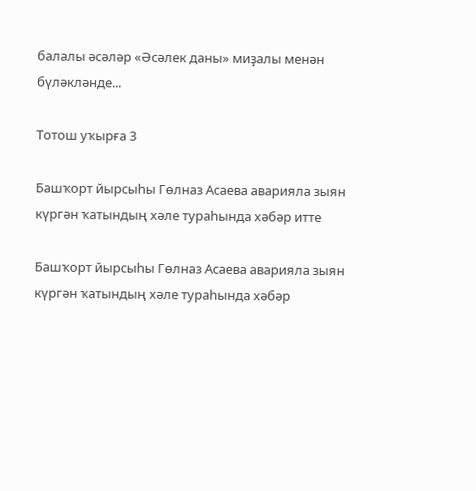балалы әсәләр «Әсәлек даны» миҙалы менән бүләкләнде...

Тотош уҡырға 3

Башҡорт йырсыһы Гөлназ Асаева аварияла зыян күргән ҡатындың хәле тураһында хәбәр итте

Башҡорт йырсыһы Гөлназ Асаева аварияла зыян күргән ҡатындың хәле тураһында хәбәр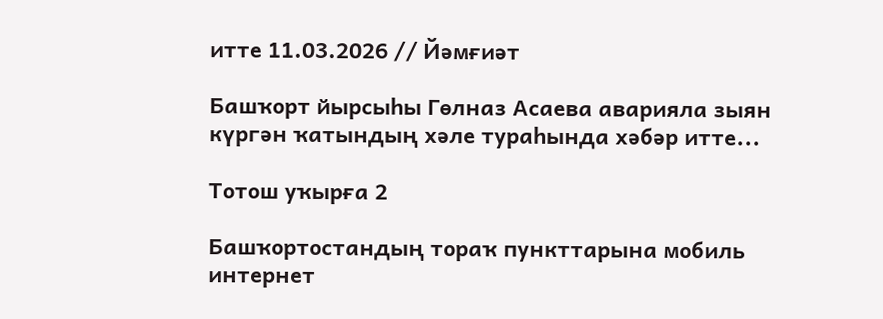итте 11.03.2026 // Йәмғиәт

Башҡорт йырсыһы Гөлназ Асаева аварияла зыян күргән ҡатындың хәле тураһында хәбәр итте...

Тотош уҡырға 2

Башҡортостандың тораҡ пункттарына мобиль интернет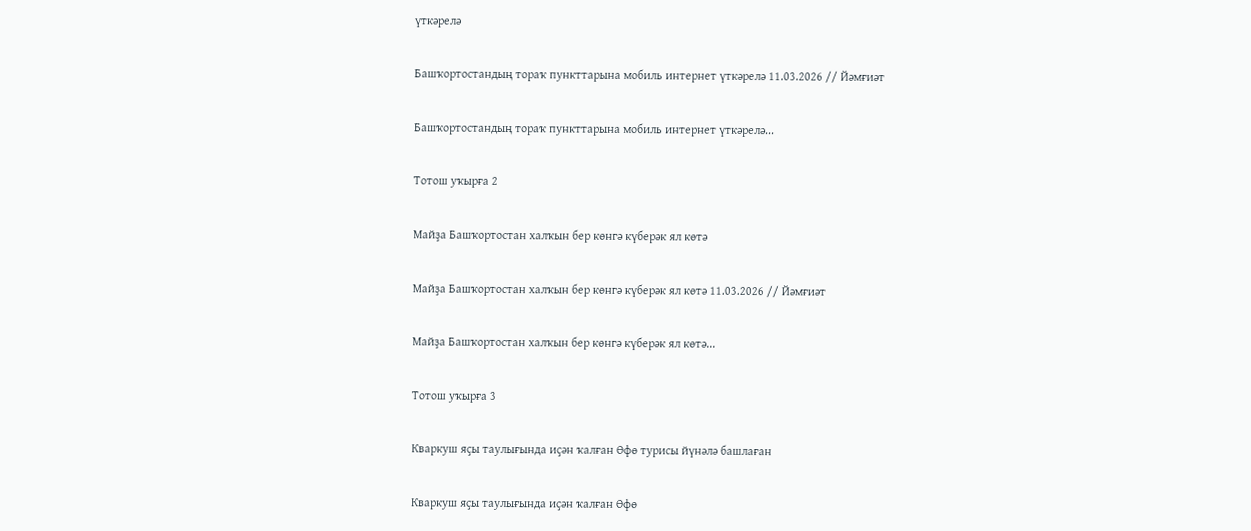үткәрелә

Башҡортостандың тораҡ пункттарына мобиль интернет үткәрелә 11.03.2026 // Йәмғиәт

Башҡортостандың тораҡ пункттарына мобиль интернет үткәрелә...

Тотош уҡырға 2

Майҙа Башҡортостан халҡын бер көнгә күберәк ял көтә

Майҙа Башҡортостан халҡын бер көнгә күберәк ял көтә 11.03.2026 // Йәмғиәт

Майҙа Башҡортостан халҡын бер көнгә күберәк ял көтә...

Тотош уҡырға 3

Кваркуш яҫы таулығында иҫән ҡалған Өфө турисы йүнәлә башлаған

Кваркуш яҫы таулығында иҫән ҡалған Өфө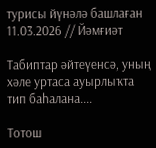турисы йүнәлә башлаған 11.03.2026 // Йәмғиәт

Табиптар әйтеүенсә, уның хәле уртаса ауырлыҡта тип баһалана....

Тотош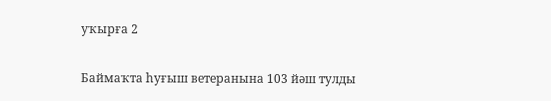уҡырға 2

Баймаҡта һуғыш ветеранына 103 йәш тулды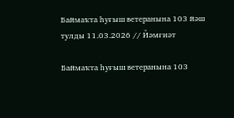Баймаҡта һуғыш ветеранына 103 йәш тулды 11.03.2026 // Йәмғиәт

Баймаҡта һуғыш ветеранына 103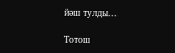йәш тулды...

Тотош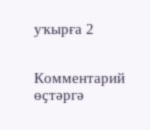уҡырға 2


Комментарий өҫтәргә